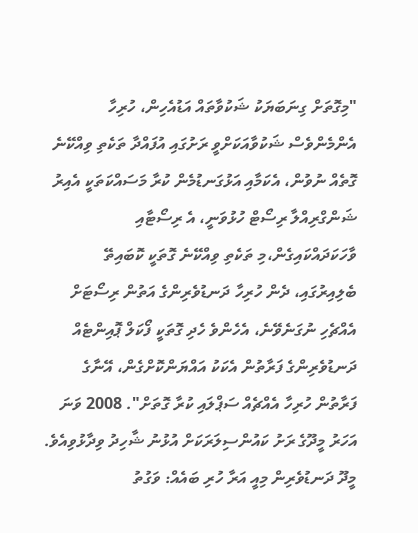"މިގޮތަށް ގިނަބަޔަކު ޝަކުވާތައް އަޑުއެހިން، ހުރިހާ އެންމެންވެސް ޝަކުވާއަކަށްވީ ރަށުގައި އުފައްދާ ތަކެތި ވިއްކޭނެ ގޮތެއް ނުވުން، އެކަމާއި އަޅުގަނޑުމެން ކުރާ މަސައްކަތަކީ އެއިރު ޝަންގްރިއްލާ ރިސޯޓް ހުޅުވަނީ، އެ ރިސޯޓާއި ވާހަކަދައްކައިގެން،މި ތަކެތި ވިއްކޭނެ ގޮތަކީ ކޮބައިތޭ ބެލިއިރުގައި، ދެން ހުރިހާ ދަނޑުވެރިންގެ އަތުން ރިސޯޓަށް އެއްޗެހި ނުގަނެވޭނެ، އެހެންވެ ހެދި ގޮތަކީ ފޯކަލް ޕޮއިންޓެއް ދަނޑުވެރިންގެ ފަރާތުން އެކަކު އައްޔަންކޮށްގެން، އޭނާގެ ފަރާތުން ހުރިހާ އެއްޗެއް ސަޕްލައި ކުރާ ގޮތަށް". 2008 ވަނަ އަހަރު މީދޫގެ ރަށު ކައުންސިލަރަކަށް އުޅުނު ޝާހިދު ވިދާޅުވިއެވެ.
މީދޫ ދަނޑުވެރިން މިއީ އަރާ ހުރި ބައެއް: ވަގުތު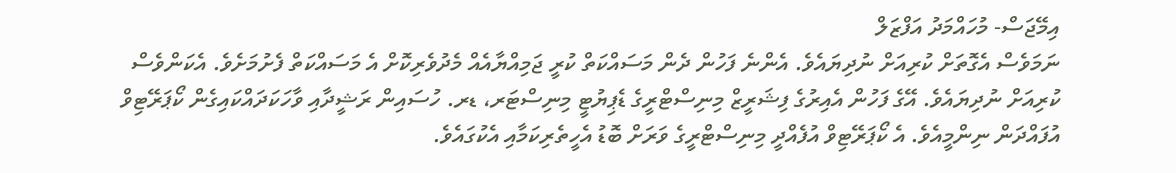އިމޭޖަސް- މުހައްމަދު އަފްޒަލް
ނަމަވެސް އެގޮތަށް ކުރިއަށް ނުދިޔައެވެ. އެންނެ ފަހުން ދެން މަސައްކަތް ކުރީ ޖަމިއްޔާއެއް މެދުވެރިކޮށް އެ މަސައްކަތް ފެށުމަށެވެ. އެކަންވެސް ކުރިއަށް ނުދިޔައެވެ. އޭގެ ފަހުން އެއިރުގެ ފިޝަރީޒް މިނިސްޓްރީގެ ޑެޕިޔުޓީ މިނިސްޓަރ، ޑރ. ހުސައިން ރަޝީދާއި ވާހަކަދައްކައިގެން ކޯޕަރޭޓިވް އުފައްދަން ނިންމީއެވެ. އެ ކޯޕަރޭޓިވް އުފެއްދީ މިނިސްޓްރީގެ ވަރަށް ބޮޑު އެހީތެރިކަމާއި އެކުގައެވެ.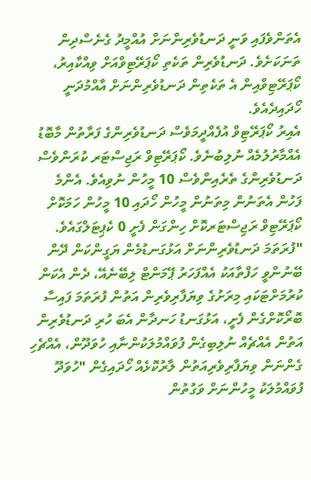އެތަންވެފައި ވަނީ ދަނޑުވެރިންނަށް އުއްމީދު ގެނެސްދިން ތަނަކަށެވެ. ދަނޑުވެރިން ތަކެތި ކޯޕަރޭޓިވްއަށް ވިއްކާއިރު، ކޯޕަރޭޓިވްއިން އެ ތަކެތިން ދަނޑުވެރިންނަށް އާއްމުދަނީ ހޯދައިދެއެވެ.
އެއިރު ކޯޕަރޭޓިވް އުފެއްދީމަވެސް ދަނޑުވެރިންގެ ފަރާތުން މާބޮޑު އެއްމާރުލުމެއް ނުލިބުނެވެ. ކޯޕަރޭޓިވް ރަޖިސްޓަރ ކުރަންވެސް ދަނޑުވެރިންގެ ތެރެއިންވެސް 10 މީހުން ނުވިއެވެ. އެންމެ ފަހުން އެތަނުން މިތަނުން މީހުން ހޯދައި 10 މީހުން ހަމަކޮށް ކޯޕަރޭޓިވް ރަޖިސްޓަރކޮށް ހިންގަން ފެށީ 0 ކެޕިޓަލްގައެވެ.
"ފުރަތަމަ ދަނޑުވެރިންނަށް އަޅުގަނޑުމެން ޔަގީންކަން ދޭން ބޭނުންވީ ހަފްތާއަކު އެއްފަހަރު ޕޭމަންޓް ލިބޭނެއޭ، ދެން އެކަން ކުރުމަށްޓަކައި މިރަށުގެ ވިޔަފާރިވެރިން އަތުން ފުރަތަމަ ފައިސާ ބޮރޯކޮށްގެން ފެށީ، އަޅުގަނޑު ހަނދާން އެބަ ހުރި ދަނޑުވެރިން އަތުން އެއްޗެއް ނުލިބިގެން ފުވައްމުލަކުންނާއި ހުވަދޫން، އެއްޗެހި ގެންނަން ވިޔަފާރިވެރިއަތުން ލާރުކޮޅެއް ހޯދައިގެން "ހުވަދޫ ފުވައްމުލަކު މީހުންނަށް ވަގުތުން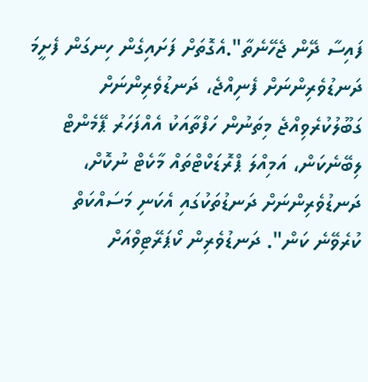ފައިސާ ދޭން ޖެހޭނެތާ".އެގޮތަށް ފަށައިގެން ހިނގަން ފެށީމަ ދަނޑުވެރިންނަށް ފެނިއްޖެ، ދަނޑުވެރިންނަށް ގަބޫލުކުރެވިއްޖެ މިތަނުން ހަފްތާއަކު އެއްފަހަރު ޕޭމެންޓް ލިބޭނެކަން، އަމިއްލަ ޕްރޮޑަކްޓްތައް މާކެޓް ނުކޮށް، ދަނޑުވެރިންނަށް ދަނޑުތަކުގައި އެކަނި މަސައްކަތް ކުރެވޭނެ ކަން". ދަނޑުވެރިން ކޯޕަރޭޓިވްއަށް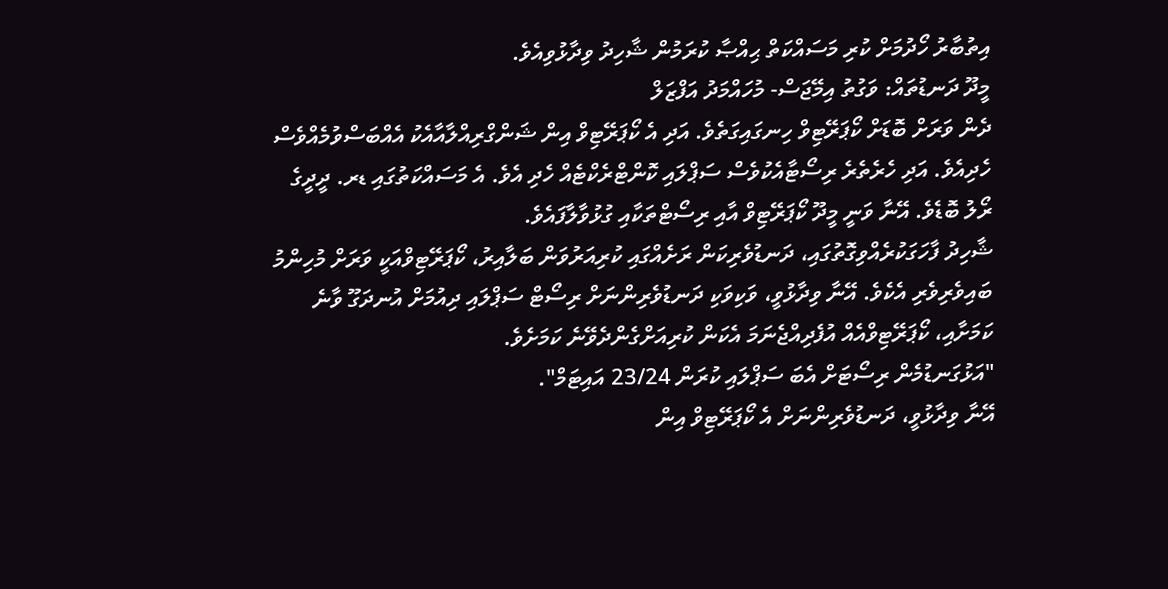އިތުބާރު ހޯދުމަށް ކުރި މަސައްކަތް ޙިއްޞާ ކުރަމުން ޝާހިދު ވިދާޅުވިއެވެ.
މީދޫ ދަނޑުތައް: ވަގުތު އިމޭޖަސް- މުހައްމަދު އަފްޒަލް
ދެން ވަރަށް ބޮޑަށް ކޯޕަރޭޓިވް ހިނގައިގަތެވެ. އަދި އެ ކޯޕަރޭޓިވް އިން ޝަންގްރިއްލާއާއެކު އެއްބަސްވުމެއްވެސް ހެދިއެވެ. އަދި ހެރެތެރެ ރިސޯޓާއެކުވެސް ސަޕްލައި ކޮންޓްރެކްޓެއް ހެދި އެވެ. އެ މަސައްކަތުގައި ޑރ. ދީދީގެ ރޯލު ބޮޑެވެ. އޭނާ ވަނީ މީދޫ ކޯޕަރޭޓިވް އާއި ރިސޯޓްތަކާއި ގުޅުވާލާފައެވެ.
ޝާހިދު ފާހަގަކުރެއްވިގޮތުގައި، ދަނޑުވެރިކަން ރަށެއްގައި ކުރިއަރުވަން ބަލާއިރު، ކޯޕަރޭޓިވްއަކީ ވަރަށް މުހިންމު ބައިވެރިވެރި އެކެވެ. އޭނާ ވިދާޅުވީ، ވަކިވަކި ދަނޑުވެރިންނަށް ރިސޯޓް ސަޕްލައި ދިއުމަށް އުނދަގޫ ވާނެ ކަމަށާއި، ކޯޕަރޭޓިވްއެއް އުފެދިއްޖެނަމަ އެކަން ކުރިއަށްގެންދެވޭނެ ކަމަށެވެ.
"އަޅުގަނޑުމެން ރިސޯޓަށް އެބަ ސަޕްލައި ކުރަން 23/24 އައިޓަމް".
އޭނާ ވިދާޅުވީ، ދަނޑުވެރިންނަށް އެ ކޯޕަރޭޓިވް އިން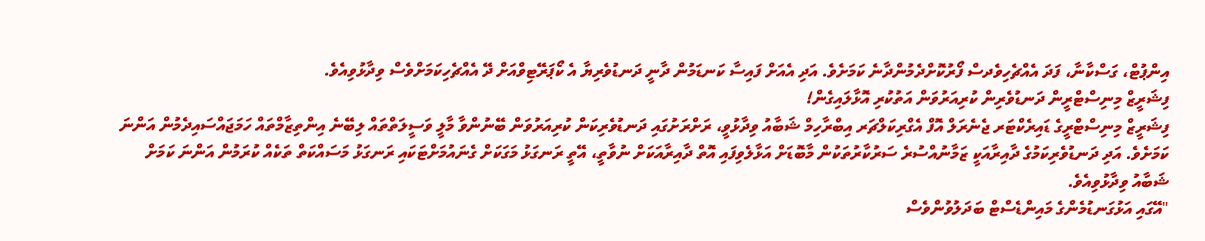އިންޕުޓް، ގަސްކާނާ، ފަދަ އެއްޗެހިވެދސް ފޯރުކޮށްދެމުންދާނެ ކަމަށެވެ. އަދި އެއަށް ފައިސާ ކަނޑަމުން ދާނީ ދަނޑުވެރިޔާ އެ ކޯޕަރޭޓިވްއަށް ދޭ އެއްޗެހިކަމަށްވެސް ވިދާޅުވިއެވެ.
ފިޝަރީޒް މިނިސްޓްރީން ދަނޑުވެރިން ކުރިއަރުވަން އަތުކުރި އޮޅާލައިގެން!
ފިޝަރީޒް މިނިސްޓްރީގެ ޑައިރެކްޓަރ ޖެނެރަލް އޮފް އެގްރިކަލްޗަރ އިބްރާހިމް ޝަބާއު ވިދާޅުވީ، ރަށްރަށުގައި ދަނޑުވެރިކަން ކުރިއަރުވަން ބޭނުންވާ މާލީ ވަސީލަތްތައް ލިބޭނެ އިންތިޒާމްތައް ހަމަޖައްސައިދެމުން އަންނަ ކަމަށެވެ. އަދި ދަނޑުވެރިކަމުގެ ދާއިރާއަކީ ޒަމާނުއްސުރެ ސަރުކާރުތަކުން މާބޮޑަށް އަޅާލެވިފައި އޮތް ދާއިރާއަކަށް ނުވާތީ، އޭތީ ރަނގަޅު މަގަކަށް ގެނައުމަށްޓަކައި ރަނގަޅު މަސައްކަތް ތަކެއް ކުރަމުން އަންނަ ކަމަށް ޝަބާއު ވިދާޅުވިއެވެ.
"އޭގައި އަޅުގަނޑުމެންގެ މައިންޑެސްޓް ބަދަލުވުންވެސް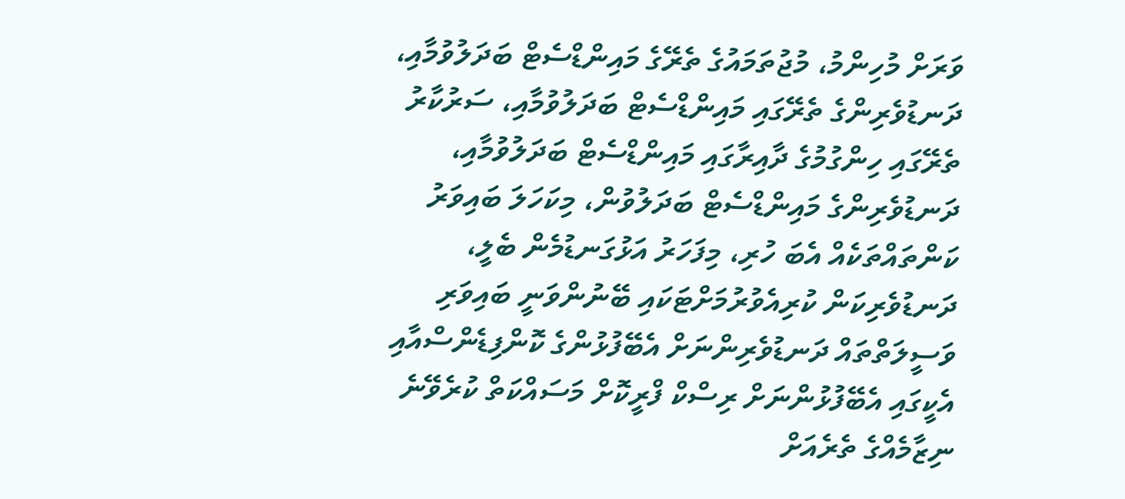ވަރަށް މުހިންމު، މުޖުތަމައުގެ ތެރޭގެ މައިންޑްސެޓް ބަދަލުވުމާއި، ދަނޑުވެރިންގެ ތެރޭގައި މައިންޑްސެޓް ބަދަލުވުމާއި، ސަރުކާރު ތެރޭގައި ހިންގުމުގެ ދާއިރާގައި މައިންޑްސެޓް ބަދަލުވުމާއި، ދަނޑުވެރިންގެ މައިންޑްސެޓް ބަދަލުވުން، މިކަހަލަ ބައިވަރު ކަންތައްތަކެއް އެބަ ހުރި، މިފަހަރު އަޅުގަނޑުމެން ބެލީ، ދަނޑުވެރިކަން ކުރިއެވުރުމަށްޓަކައި ބޭނުންވަނީ ބައިވަރި ވަސީލަތްތައް ދަނޑުވެރިންނަށް އެބޭފުޅުންގެ ކޮންފިޑެންސްއާއި އެކީގައި އެބޭފުޅުންނަށް ރިސްކް ފްރީކޮށް މަސައްކަތް ކުރެވޭނެ ނިޒާމެއްގެ ތެރެއަށް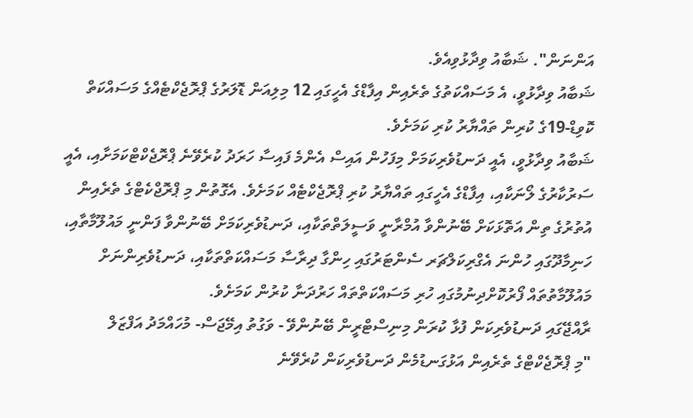އަންނަން". ޝަބާއު ވިދާޅުވިއެވެ.
ޝަބާއު ވިދާޅުވީ، އެ މަސައްކަތުގެ ތެރެއިން އިފާޑްގެ އެހީގައި 12 މިލިއަން ޑޮލަރުގެ ޕްރޮޖެކްޓެއްގެ މަސައްކަތް ކޮވިޑް-19ގެ ކުރިން ތައްޔާރު ކުރި ކަމަށެވެ.
ޝަބާއު ވިދާޅުވީ، އެއީ ދަނޑުވެރިކަމަށް މިފަހުން އައިސް އެންމެ ފައިސާ ހަރަދު ކުރެވޭނެ ޕްރޮޖެކްޓްކަމަށާއި، އެއީ ސަރުކާރުގެ ލޯނަކާއި، އިފާޑްގެ އެހީގައި ތައްޔާރު ކުރި ޕްރޮޖެކްޓެއް ކަމަށެވެ. އެގޮތުން މި ޕްރޮޖްކެޓްގެ ތެރެއިން އުތުރުގެ ތިން އަތޮޅަކަށް ބޭނުންވާ އުމްރާނީ ވަސީލަތްތަކާއި، ދަނޑުވެރިކަމަށް ބޭނުންވާ ފަންނީ މައުލޫމާތާއި، ހަނިމާދޫގައި ހުންނަ އެގްރިކަލްޗަރ ސެންޓަރުގައި ހިންގާ ދިރާސާ މަސައްކަތްތަކާއި، ދަނޑުވެރިންނަށް މައުލޫމާތުތައް ފޯރުކޮށްދިނުމުގައި ހުރި މަސައްކަތްތައް ހަރުދަނާ ކުރުން ކަމަށެވެ.
ރާއްޖޭގައި ދަނޑުވެރިކަން ފުޅާ ކުރަން މިނިސްޓްރީން ބޭނުންވޭ - ވަގުތު އިމޭޖަސް- މުހައްމަދު އަފްޒަލް
"މި ޕްރޮޖެކްޓްގެ ތެރެއިން އަޅުގަނޑުމެން ދަނޑުވެރިކަން ކުރެވޭނެ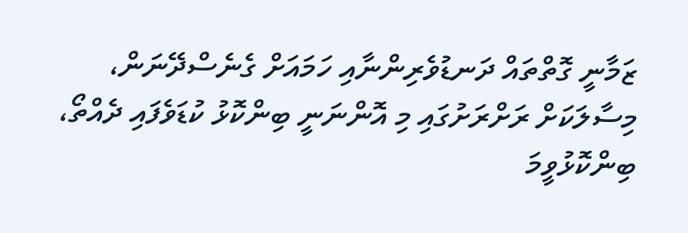ޒަމާނީ ގޮތްތައް ދަނޑުވެރިންނާއި ހަމައަށް ގެނެސްދޭނަން، މިސާލަކަށް ރަށްރަށުގައި މި އޮންނަނީ ބިންކޮޅު ކުޑަވެފައި ދެއްތޯ، ބިންކޮޅުވީމަ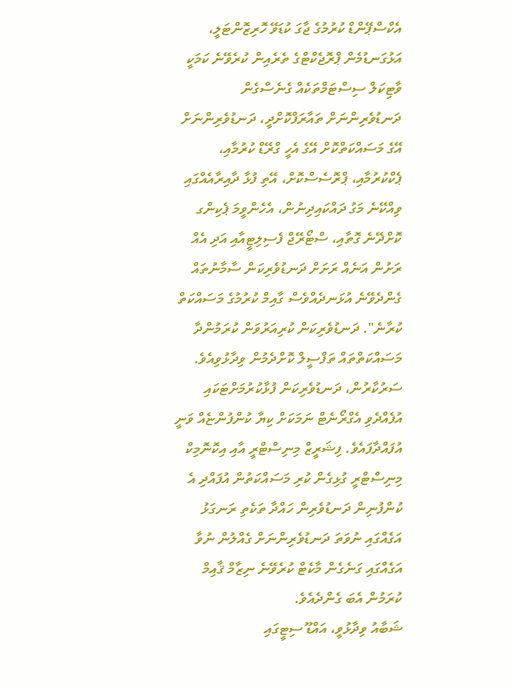އެކްސްޕޭންޑް ކުރުމުގެ ޖާގަ ކުޑަވޭ ހޮރިޒޮންޓަލީ، އަޅުގަނޑުމެން ޕްރޮޖެކްޓްގެ ތެރެއިން ކުރެވޭނެ ކަމަކީ ވާޓިކަލް ސިސްޓަމްތަކެއް ގެނެސްގެން ދަނޑުވެރިންނަށް ތައާރަފްކޮށްދީ، ދަނޑުވެރިންނަށް އޭގެ މަސައްކަތްކޮށް އޭގެ އެހީ ގްރޭޑް ކުރުމާއި، ޕެކްކުރުމާއި، ޕްރޮސެސްކޮށް، އޭތި ފުޅާ ދާއިރާއެއްގައި ވިއްކޭނެ މަގު ދައްކައިދިނުން، އެހެންވީމަ ޕެކިންގ ކޮށްދޭނެ ގޮތާއި، ސްޓޯރޭޖް ފެސިލިޓީއާއި އަދި އެއް ރަށުން އަނެއް ރަށަށް ދަނޑުވެރިކަން ސާމާނުތައް ގެންދެވޭނެ އުޅަނދެއްވެސް ގާއިމް ކުރުމުގެ މަސައްކަތް ކުރާނެ". ދަނޑުވެރިކަން ކުރިއަރުވަން ކުރަމުންދާ މަސައްކަތްތައް ތަފްސީލް ކޮށްދެމުން ވިދާޅުވިއެވެ.
ސަރުކާރުން، ދަނޑުވެރިކަން ފުޅާކުރުމަށްޓަކައި އުފެއްދެވި އެގްރޯނެޓް ނަމަކަށް ކިޔާ ކުންފުންޏެއް ވަނީ އުފައްދާފައެވެ. ފިޝަރީޒް މިނިސްޓްރީ އާއި އިކޮނޮމިކް މިނިސްޓްރީ ގުޅިގެން ކުރި މަސައްކަތުން އުފައްދި އެ ކުންފުނިން ދަނޑުވެރިން ހައްދާ ތަކެތި ރަނގަޅު އަގެއްގައި ނުވަތަ ދަނޑުވެރިންނަށް ގެއްލުން ނުވާ އަގެއްގައި ގަނެގެން މާކެޓް ކުރެވޭނެ ނިޒާމް ޤާއިމް ކުރަމުން އެބަ ގެންދެއެވެ.
ޝަބާއު ވިދާޅުވީ، އައްޑޫ ސިޓީގައި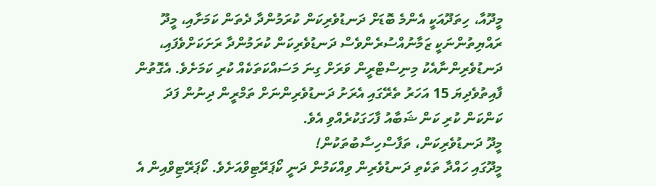މީދޫއާ، ހިތަދޫއަކީ އެންމެ ބޮޑަށް ދަނޑުވެރިކަން ކުރަމުންދާ ދެތަން ކަމަށާއި، މީދޫ ރައްޔިތުންނަކީ ޒަމާނުއްސުރެންވެސް ދަނޑުވެރިކަން ކުރަމުންދާ ރަށަކަށްވެފައި، ދަނޑުވެރިންނާއެކު މިނިސްޓްރީން ވަރަށް ގިނަ މަސައްކަތަކެއް ކުރި ކަމަށެވެ. އެގޮތުން ފާއިތުވެދިޔަ 15 އަހަރު ތެރޭގައި އެރަށު ދަނޑުވެރިންނަށް ތަމްރީން ދިނުން ފަދަ ކަންކަން ކުރި ކަން ޝަބާއު ފާހަގަކުރެއްވި އެވެ.
މީދޫ ދަނޑުވެރިކަން، ތަފާސްހިސާބުތަކުން!
މީދޫގައި ހައްދާ ތަކެތި ދަނޑުވެރިން ވިއްކަމުން ދަނީ ކޯޕަރޭޓިވްއަށެވެ. ކޯޕަރޭޓިވްއިން އެ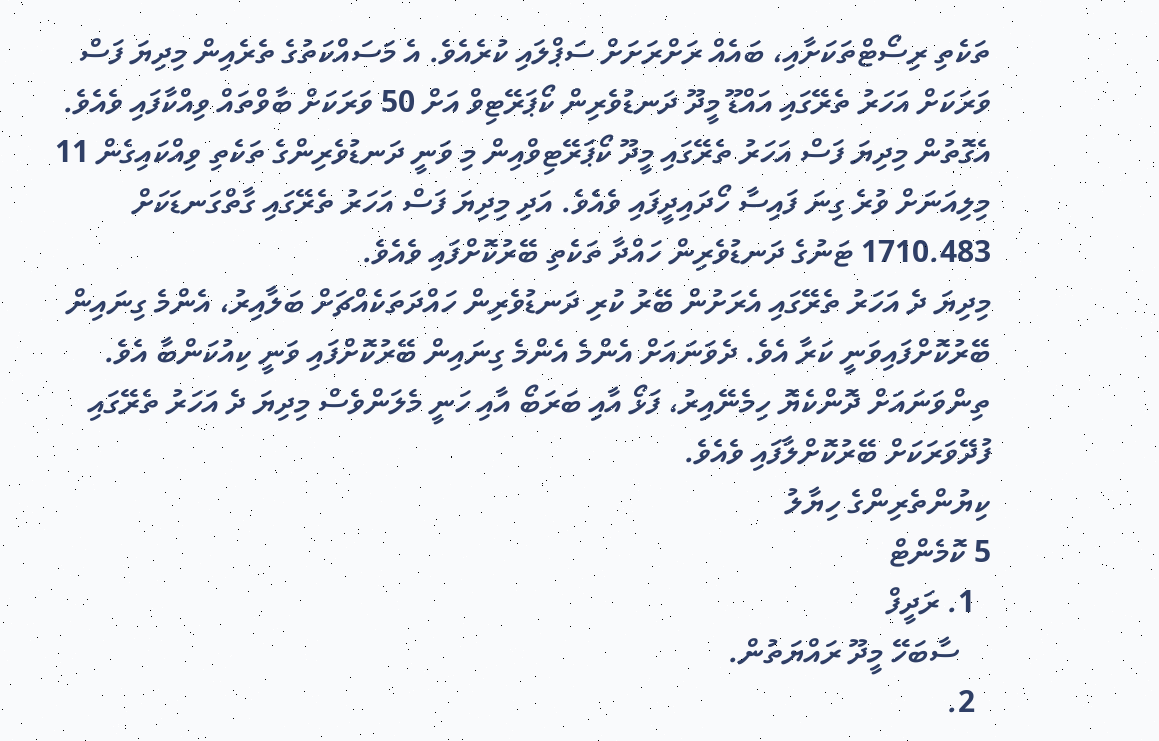ތަކެތި ރިސޯޓްތަކަށާއި، ބައެއް ރަށްރަށަށް ސަޕްލައި ކުރެއެވެ. އެ މަސައްކަތުގެ ތެރެއިން މިދިޔަ ފަސް ވަރަކަށް އަހަރު ތެރޭގައި އައްޑޫ މީދޫ ދަނޑުވެރިން ކޯޕަރޭޓިވް އަށް 50 ވަރަކަށް ބާވްތައް ވިއްކާފައި ވެއެވެ. އެގޮތުން މިދިޔަ ފަސް އަހަރު ތެރޭގައި މީދޫ ކޯޕަރޭޓިވްއިން މި ވަނީ ދަނޑުވެރިންގެ ތަކެތި ވިއްކައިގެން 11 މިލިއަނަށް ވުރެ ގިނަ ފައިސާ ހޯދައިދީފައި ވެއެވެ. އަދި މިދިޔަ ފަސް އަހަރު ތެރޭގައި ގާތްގަނޑަކަށް 1710.483 ޓަނުގެ ދަނޑުވެރިން ހައްދާ ތަކެތި ބޭރުކޮށްފައި ވެއެވެ.
މިދިޔަ ދެ އަހަރު ތެރޭގައި އެރަށުން ބޭރު ކުރި ދަނޑުވެރިން ހައްދަތަކެއްޗަށް ބަލާއިރު، އެންމެ ގިނައިން ބޭރުކޮށްފައިވަނީ ކަރާ އެވެ. ދެވަނައަށް އެންމެ އެންމެ ގިނައިން ބޭރުކޮށްފައި ވަނީ ކިއުކަންބާ އެވެ. ތިންވަނައަށް ދޮންކެޔޮ ހިމެނޭއިރު، ފަޅޯ އާއި ބަރަބޯ އާއި ހަނީ މެލަންވެސް މިދިޔަ ދެ އަހަރު ތެރޭގައި ފުދޭވަރަކަށް ބޭރުކޮށްލާފައި ވެއެވެ.
ކިޔުންތެރިންގެ ހިޔާލު
5 ކޮމެންޓް
  1. ރަދީފް
    ސާބަހޭ މީދޫ ރައްޔަތުން.
  2.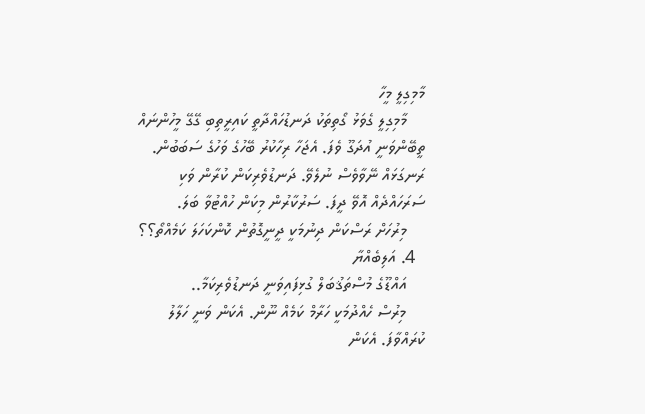މާމިގިލީ މީހާ
    މާމިގިލީ ގެވަޅު ގޯތިތަކު ދަނޑުހައްދާތީ ކައިރީތިބި ގޭގޭ މީހުންނައް ތީބޭންވަނީ އުދަގޫ ވެފަ. އެޖަހާ ރިހާކުރު ބޭހުގެ ވަހުގެ ސަބަބުން. ރަނގަޅައް ނޭވާވެސް ނުލެވޭ. ދަނޑުވެރިކަން ކުރާން ވަކި ސަރަހައްދެއް އޮވޭ ދީފަ. ސަރުކާރުން މިކަން ހުއްޓުވާ ބަލަ.
    މިރުހަށް ރަސްކަން ދިނުމަކީ ދީނީގޮތުން ކޮންކަހަލަ ކަމެއްތޯ؟؟
  4. އަލިބެއްޔާ
    އައްޑޫގެ މުސްތަޤުބަލް ގުޅިފައިވަނީ ދަނޑުވެރިކަމާ..
    މިރުސް ހެއްދުމަކީ ހަރާމް ކަމެއް ނޫން. އެކަން ވަނީ ހަލާލު ކުރައްވާފަ. އެކަން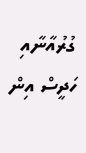ގުރުއާނާއި ހަދީސް އިން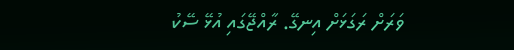ވަރަށް ރަގަޅަށް އިނގޭ. ރާއްޖޭގައި އުޅޭ ސޭކު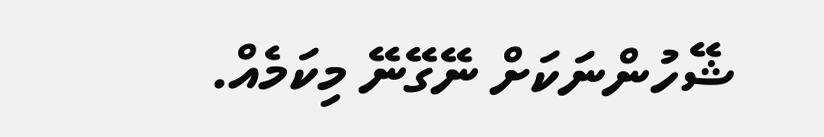ޝޭހުންނަކަށް ނޭގޭނޭ މިކަމެއް.